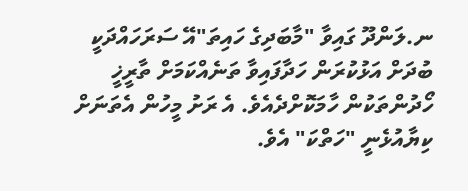ނ.ލަންދޫ ގައިވާ "މާބަދިގެ ހައިތަ"އޭ ސަރަހައްދަކީ ބުދަށް އަޅުކުރަން ހަދާފައިވާ ތަނެއްކަމަށް ތާރީޚީ ހޯދުންތަކުން ހާމަކޮށްދެއެވެ. އެ ރަށު މީހުން އެތަނަށް ކިޔާއުޅެނީ "ހަތްކަ" އެވެ.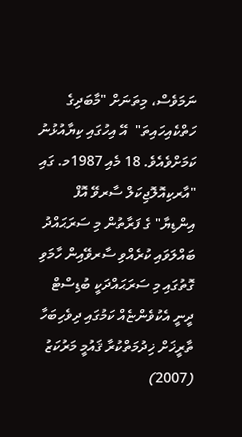ނަމަވެސް، މިތަނަށް "މާބަދިގެ ހަތްކެއިހައިތަ"  އޭ އިހުގައި ކިޔާއުޅުނު ކަމަށްވެއެވެ. 18 މެއި 1987މ. ގައި "އާރކިއޮލޮޖިކަލް ސާރވޭ އޮފް އިންޑިޔާ" ގެ ފަރާތުން މި ސަރަޙައްދު ބައްލަވައި ކުރެއްވި ސާރވޭއިން ހާމަވި ގޮތުގައި މި ސަރަޙައްދަކީ ބުޑިސްޓް ދީނީ އެކުވެންޏެއް ކަމުގައި ދިވެހިބަހާ ތާރީޚަށް ޚިދުމަތްކުރާ ޤައުމީ މަރުކަޒު (2007)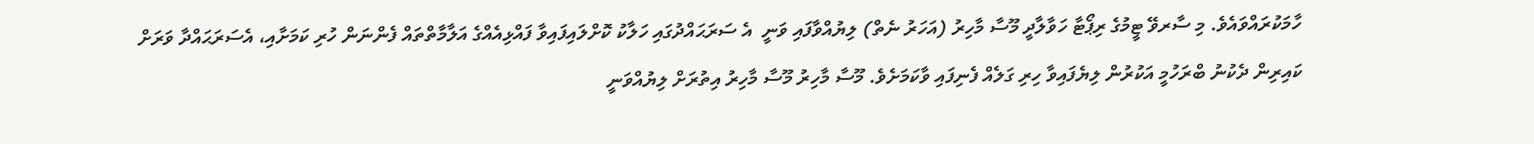ހާމަކުރައްވައެވެ. މި ސާރވޭ ޓީމުގެ ރިޕޯޓާ ހަވާލާދީ މޫސާ މާހިރު (އަހަރު ނެތް) ލިޔުއްވާފައި ވަނީ  އެ ސަރަޙައްދުގައި ހަލާކު ކޮށްލައިފައިވާ ފައްޅިއެއްގެ އަލާމާތްތައް ފެންނަން ހުރި ކަމަށާއި، އެސަރަޙައްދާ ވަރަށް ކައިރިން ދެކުނު ބްރަހުމީ އަކުރުން ލިޔެފައިވާ ހިރި ގަލެއް ފެނިފައި ވާކަމަށެވެ. މޫސާ މާހިރު މޫސާ މާހިރު އިތުރަށް ލިޔުއްވަނީ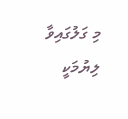މި ގަލުގައިވާ ލިޔުމަކީ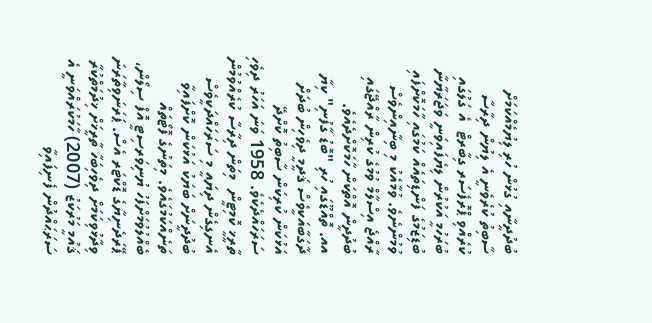ބުދުދީނާއި ގުޅުން ހުރި ލިޔުމެއްކަމަށް ސާބިތު ކުރެވެނީ އެ ލިޔުން ދިރާސާ ކުރެއްވި ޕްރޮފެސަރ ގިބާރޓް  އެ ގަލުގައި ބުރަހުމީ އަކުރުން ލިޔެފައިވަނީ ވަޖަރަޔާނާ ބުޑިޒަމުގެ ފަންޑިތައެއް ކަމުގައި ހާމަކޮށްފައި ވުމުންނެވެ. ވުމާއެކު މި ބިނާއިންވެސް ރާއްޖެ އިސްލާމް ވުމުގެ ކުރިން ރާއްޖޭގައި ބުދުދީން އޮތްކަން ހާމަކޮށްދެއެވެ.
އއ. ތޮއްޑޫގައި ހުރި "ބޮޑު ގާފުނި" ކިޔާ ދާގަބާއަކީވެސް ޤަދީމީ ދިވެހިން ބުދަށް އަޅުކަން ކުރިކަން ސާބިތު ކޮށްދޭ ސަރަހައްދެކެވެ. 1958 ވަނަ އަހަރު ދިވެހި ތާރީޚީ ކޮމިޓީން  މިތަން ދިރާސާ ކުރެއްވުމުން އެނގިގެން ދިޔައީ މި ސަރަހައްދަކީވެސް ބުދުދީނަށް ބަޔަކު އަޅުކަން ކޮށްފައިވާ ތަނެއްކަމުގައެވެ. މިތަނުގެ ފޮޓޯތައް ބެއްލުވުމަށްފަހު ޔުނިވަރސިޓީ އޮފް ސިލޯން، ޕޭރަދެނިޔާގެ ޑޮކްޓަރ އެސް. ޕަރަނަވިތާރަނަ ވިދާޅުވިކަމަށް ދިވެހިބަހާ ތާރީޚަށް ޚިދުމަތްކުރާ ޤައުމީ މަރުކަޒު (2007) ހާމަކުރައްވަނީ އެ ސަރަޙައްދުން ފެނިފައިވާ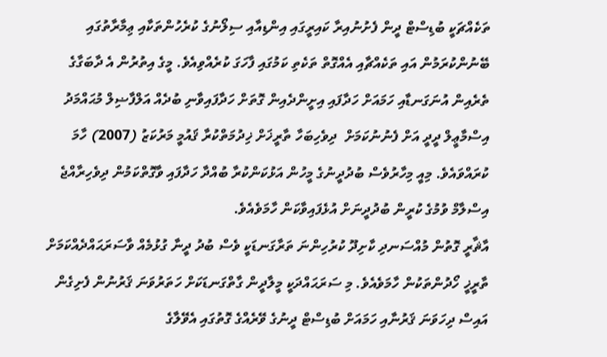ތަކެއްޗަކީ ބުޑިސްޓް ދީން ފެށުނުއިރާ ކައިރީގައި އިންޑިއާއި ސިލޯނުގެ ކުރެހުންތަކާއި ޢިމާރާތުގައި ބޭނުންކުރަމުން އައި ތަކެއްޗާއި އެއްގޮތް ތަކެތި ކަމުގައި ފާހަގަ ކުރެއްވިއެވެ. މީގެ އިތުރުން އެ ދާބަގާގެ ތެރެއިން އުނަގަނޑާއި ހަމައަށް ހަދާފައި އިށީންދެއިން ގޮތަށް ހަދާފައިވާނި ބުދެއް އަލްފާޟިލް މުޙައްމަދު އިސްމާޢީލް ދީދީ އަށް ފެނުނުކަމަށް  ދިވެހިބަހާ ތާރީޚަށް ޚިދުމަތްކުރާ ޤައުމީ މަރުކަޒު (2007) ހާމަ ކުރައްވައެވެ. މިއީ މިހާރުވެސް ބުދުދީނުގެ މީހުން އަޅުކަންކުރާ ބުއްދާ ހަދާފައި ވާގޮތްކަމުން ދިވެހިރާއްޖެ އިސްލާމް ވުމުގެ ކުރީން ބުދުދީނަށް އުޅެފައިވާކަން ހާމަވެއެވެ.
އާޘާރީ ގޮތުން މުއްސަނދި ކާށިދޫ ކުރުހިންނަ ތަރާގަނޑަކީ ވެސް ބުދު ދީނާ ގުޅުމެއް ވާސަރަޙައްދެއްކަމަށް ތާރީޚީ ހޯދުންތަކުން ހާމަވެއެވެ. މި ސަރަޙައްދަކީ މީލާދީން ގާތްގަނޑަކަށް ހަތަރުވަނަ ޤަރުނުން ފެށިގެން އައިސް ދިހަވަނަ ޤަރުނާއި ހަމައަށް ބުޑިސްޓް ދީނުގެ ވޭރެއްގެ ގޮތުގައި އެވޭލާގެ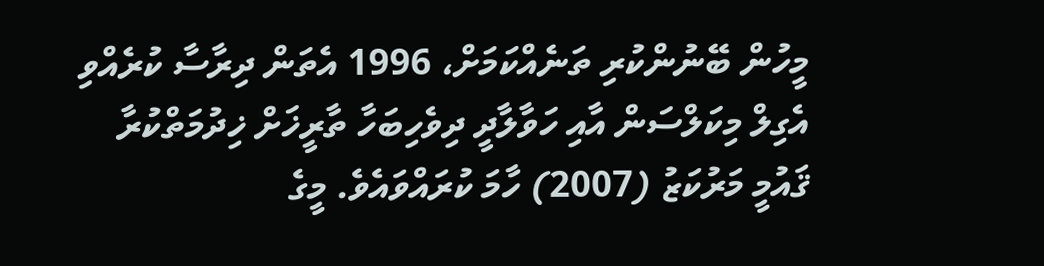މީހުން ބޭނުންކުރި ތަނެއްކަމަށް، 1996 އެތަން ދިރާސާ ކުރެއްވި   އެގިލް މިކަލްސަން އާއި ހަވާލާދީ ދިވެހިބަހާ ތާރީޚަށް ޚިދުމަތްކުރާ ޤައުމީ މަރުކަޒު (2007) ހާމަ ކުރައްވައެވެ. މީގެ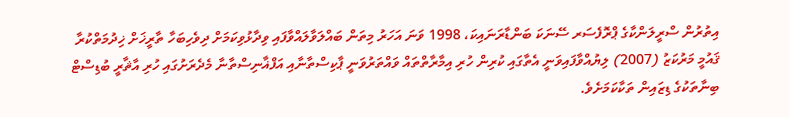އިތުރުން ސްރީލަންކާގެ ޕްރޮފެސަރ ސޭނަކަ ބަންޑާރަނައިކަ، 1998 ވަނަ އަހަރު މިތަން ބައްލަވާލައްވާފައި ވިދާޅުވިކަމަށް ދިވެހިބަހާ ތާރީޚަށް ޚިދުމަތްކުރާ ޤައުމީ މަރުކަޒު (2007) ލިޔުއްވާފައިވަނީ އެތާގައި ކުރިން ހުރި އިމާރާތްތައް ވައްތަރުވަނީ ޕާކިސްތާނާއި އަފްޣާނިސްތާނާ މެދެރަށުގައި ހުރި އާޘާރީ ބުޑިސްޓް ބިނާތަކުގެ ޑިޒައިން ތަކާކަމަށެވެ.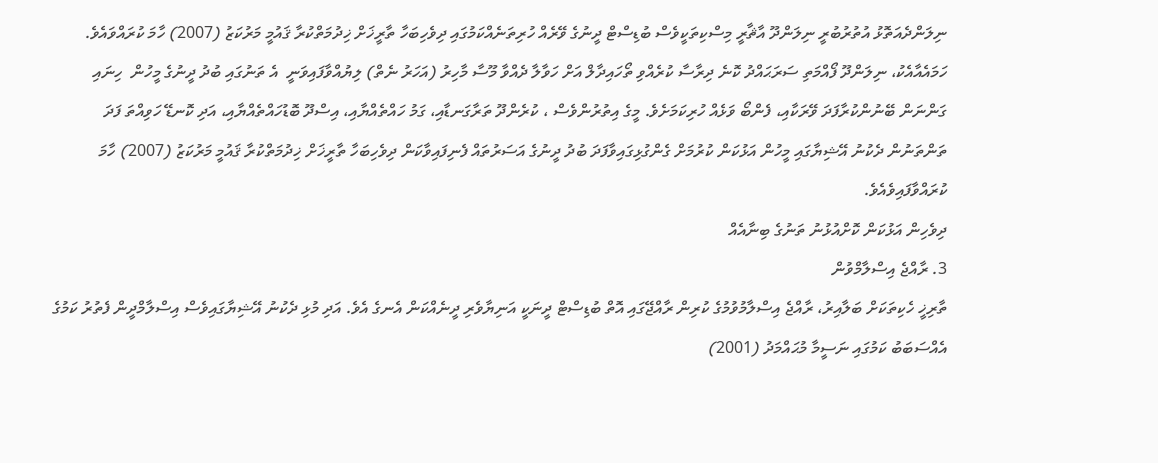ނިލަންދެއަތޮޅު އުތުރުބުރީ ނިލަންދޫ އާޘާރީ މިސްކިތަކީވެސް ބުޑިސްޓް ދީނުގެ ވޭރެއް ހުރިތަނެއްކަމުގައި ދިވެހިބަހާ ތާރީޚަށް ޚިދުމަތްކުރާ ޤައުމީ މަރުކަޒު (2007) ހާމަ ކުރައްވައެވެ. ހަމައެއާއެކު، ނިލަންދޫ ފޯއްމަތި ސަރަޙައްދު ކޮނެ ދިރާސާ ކުރެއްވި ތޯހައިދާލް އަށް ހަވާލާ ދެއްވާ މޫސާ މާހިރު (އަހަރު ނެތް) ލިޔުއްވާފައިވަނީ  އެ ތަނުގައި ބުދު ދީނުގެ މީހުން  ހިނައި ގަންނަން ބޭނުންކުރާފަދަ ވޭރަކާއި، ފެންބޯ ވަޅެއް ހުރިކަމަށެވެ. މީގެ އިތުރުންވެސް ، ކުރެންދޫ ތަރާގަނޑާއި، ގަމު ހައްތެއްޔާއި، އިސްދޫ ބޮޑުހައްތެއްޔާއި، އަދި ކޮނޑޭ ހަވިއްތަ ފަދަ ތަންތަނުން ދެކުނު އޭޝިޔާގައި މީހުން އަޅުކަން ކުރުމަށް ގެންގުޅިގައިވާފަދަ ބުދު ދީނުގެ އަސަރުތައް ފެނިފައިވާކަން ދިވެހިބަހާ ތާރީޚަށް ޚިދުމަތްކުރާ ޤައުމީ މަރުކަޒު (2007) ހާމަ ކުރައްވާފައިވެއެވެ.
ދިވެހިން އަޅުކަން ކޮށްއުޅުނު ތަނުގެ ބިނާއެއް
3. ރާއްޖެ އިސްލާމްވުން
ތާރިޚީ ހެކިތަކަށް ބަލާއިރު، ރާއްޖެ އިސްލާމުވުމުގެ ކުރިން ރާއްޖޭގައި އޮތް ބުޑިސްޓް ދީނަކީ އަނިޔާވެރި ދީނެއްކަން އެނގެ އެވެ. އަދި މުޅި ދެކުނު އޭޝިޔާގައިވެސް އިސްލާމްދީން ފެތުރު ކަމުގެ އެއްސަބަބު ކަމުގައި ނަސީމާ މުޙައްމަދު (2001)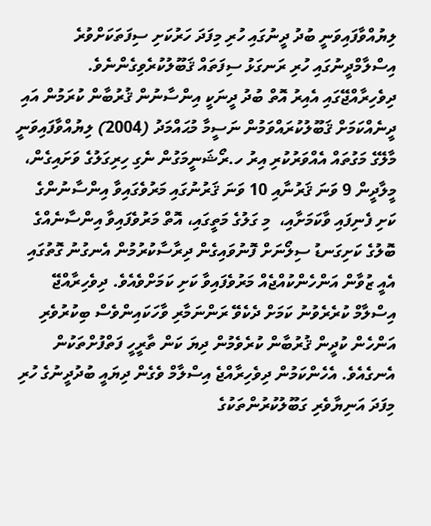ލިޔުއްވާފައިވަނީ ބުދު ދީނުގައި ހުރި މިފަދަ ހަރުކަށި ސިފަތަކަށްވުރެ އިސްލާމްދީނުގައި ހުރި ރަނގަޅު ސިފަތައް ޤަބޫލުކުރެވިގެންނެވެ. ދިވެހިރާއްޖޭގައި އެއިރު އޮތް ބުދު ދީނަކީ އިންސާނުން ޤުރުބާން ކުރަމުން އައި ދީނެއްކަމަށް ޤަބޫލުކުރައްވަމުން ނަސީމާ މުޙައްމަދު (2004) ލިޔުއްވާފައިވަނީ މާލޭގެ މަގުތައް އެއްވަރުކުރި އިރު ހ.ރޯޝަނީމަގުން ނެގި ހިރިގަލުގެ ވަށައިގެން، މީލާދީން 9 ވަނަ ޤަރުނާއި 10 ވަނަ ޤަރުނުގައި މަރުވެގައިވާ އިންސާނުންގެ ކަށި ފެނިފައި ވާކަމަށާއި،  މި ގަލުގެ މަތީގައި، އޮތް މަރުވެފައިވާ އިންސާނެއްގެ ބޮލުގެ ކަށިގަނޑު ސިލޯނަށް ފޮނުވައިގެން ދިރާސާކުރުމުން އެނގުނު ގޮތުގައި އެއީ ޒުވާން އަންހެންކުއްޖެއް މަރުވެފައިވާ ކަށި ކަމަށްވެއެވެ. ދިވެހިރާއްޖޭ އިސްލާމް ކުރެރެވުނު ކަމަށް ދެކެވޭ ރަންނަމާރި ވާހަކައިންވެސް ބިކުރުވެރި އަންހެން ކުދީން ޤުރުބާން ކުރެވެމުން ދިޔަ ކަން ތާރީހީ ފަތްފުށްތަކުން އެނގެއެވެ. އެހެންކަމުން ދިވެހިރާއްޖެ އިސްލާމް ވެގެން ދިޔައީ ބުދުދީނުގެ ހުރި މިފަދަ އަނިޔާވެރި ގަބޫލުކުރުންތަކުގެ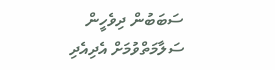ސަބަބުން ދިވެހީން ސަލާމަތްވުމަށް އެދިއެދި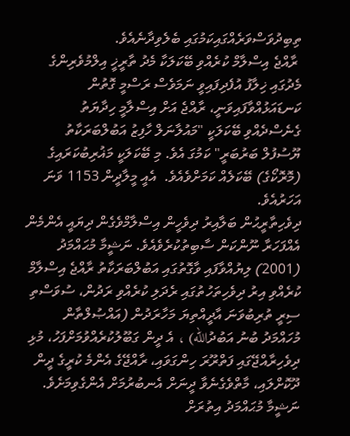ތިބިދުވަސްވަރެއްގައިކަމުގައި ބެލެވިދާނެއެވެ.
 ރާއްޖެ އިސްލާމް ކުރެއްވި ބޭކަލަކާ މެދު ތާރީޚީ އިލްމުވެރިންގެ މެދުގައި ޚިލާފު އުފެދިފައިވީ ނަމަވެސް ރަސްމީ ގޮތުން ކަނޑައަޅުއްވާފައިވަނީ، ރާއްޖެ އަށް އިސްލާމީ ހިދާޔަތު ގެނެސްދެއްވި ބޭކަލަކީ "މައުލާނަލް ހާފިޒު އަބުލްބަރަކާތު ޔޫސުފުލް ބަރުބަރީ" ކަމުގަ އެވެ. މި ބޭކަލަކީ މަޣުރިބުކަރައިގެ (މޮރޮކޯގެ) ބޭކަލެއް ކަމަށްވެއެވެ.  އެއީ މީލާދީން 1153 ވަނަ އަހަރުއެވެ.
ދިވެހިތާރީޙުން ބަލާއިރު ދިވެހީން އިސްލާމްވެގެން ދިޔައީ އެންމެން އެއްފަހަރާ ނޫންކަން ސާބިތުކުރެވެއެވެ. ނަޝީމާ މުޙައްމަދު (2001) ލިޔުއްވާފައި ވާގޮތުގައި އަބުލްބަރަކާތު ރާއްޖެ އިސްލާމް ކުރެއްވި އިރު ދިވެހިތަހުތުގައި ރެދަލި ކުރެއްވި ރަދުން، ސުވަސްތި ސިރީ ތުރިބުވަނަ އާދީއްތިޔަ މަހާރަދުން (އައްޞުލްތާން މުހައްމަދު ބުނު އަބުދުالله) ، އެ ދީން ގަބޫލުކުރެއްވުމަށްފަހު، މުޅި ދިވެހިރާއްޖޭގައި ފަތްރޫރަ ހިންގަވައި، ރާއްޖޭގެ އެންމެ ކުރީގެ ދީން ދޫކޮށްލައި، މާތްވެގެނެވާ ދީނަށް އެނބުރުމަށް އެންގެވިމަށެވެ. ނަޝީމާ މުޙައްމަދު އިތުރަށް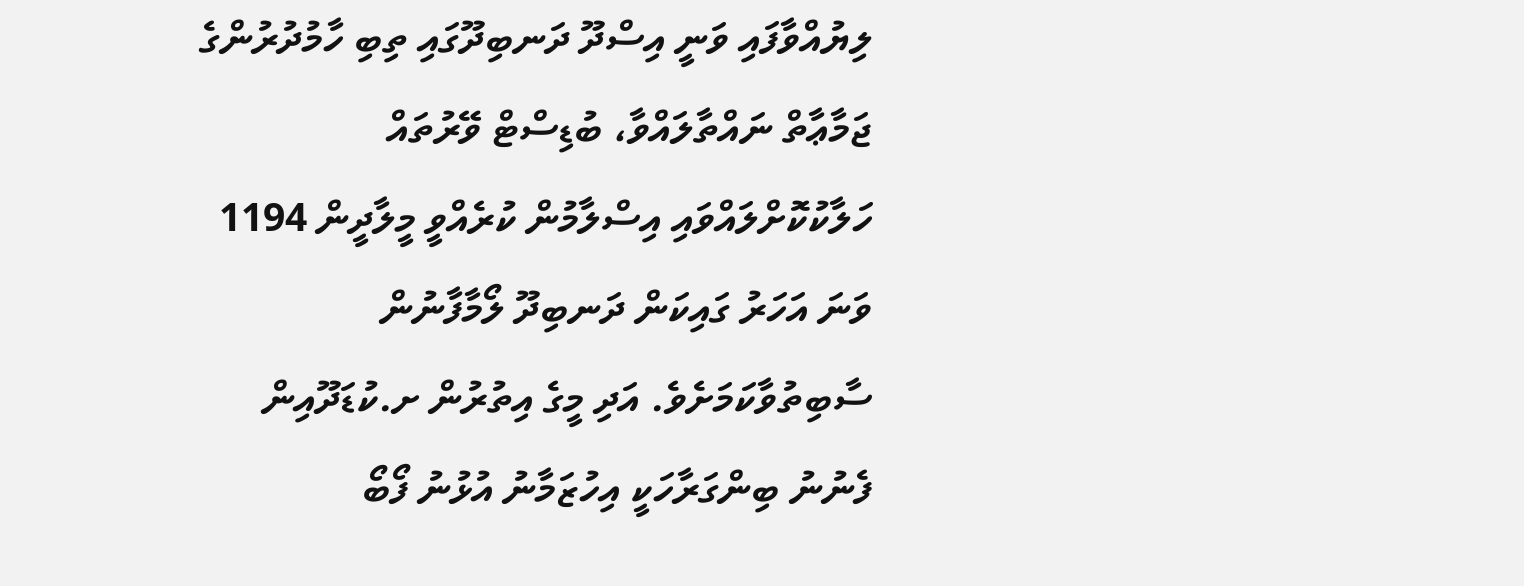ލިޔުއްވާފައި ވަނީ އިސްދޫ ދަނބިދޫގައި ތިބި ހާމުދުރުންގެ ޖަމާޢާތް ނައްތާލައްވާ، ބުޑިސްޓް ވޭރުތައް ހަލާކުކޮށްލައްވައި އިސްލާމުން ކުރެއްވީ މީލާދީން 1194 ވަނަ އަހަރު ގައިކަން ދަނބިދޫ ލޯމާފާނުން ސާބިތުވާކަމަށެވެ. އަދި މީގެ އިތުރުން ށ.ކުޑަދޫއިން ފެނުނު ބިންގަރާހަކީ އިހުޒަމާނު އުޅުނު ފޯބޯ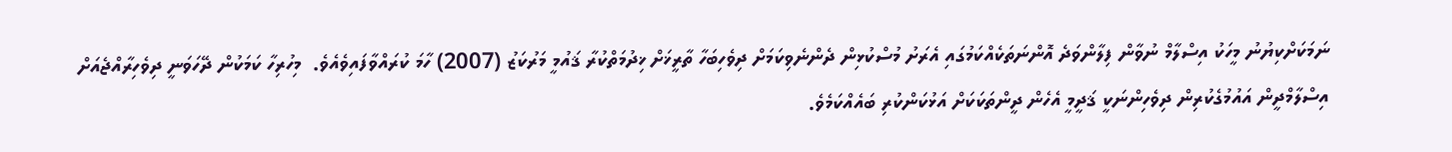ނަމަކަށްކިޔުނު މީހަކު އިސްލާމް ނުވާން ފިލާންވަދެ އޮންނަތަކެއްކަމުގައި އެރަށު މުސްކުޅިން ދެންނެވިކަމަށް ދިވެހިބަހާ ތާރީޚަށް ޚިދުމަތްކުރާ ޤައުމީ މަރުކަޒު (2007) ހާމަ ކުރައްވާފައިވެއެވެ.  މިހުރިހާ ކަމަކުން ދޭހަވަނީ ދިވެހިރާއްޖެއަށް އިސްލާމްދީން އައުމުގެކުރިން ދިވެހިންނަކީ ޤަދީމީ އެހެން ދީންތަކަކަށް އަޅުކަންކުރި ބައެއްކަމެވެ.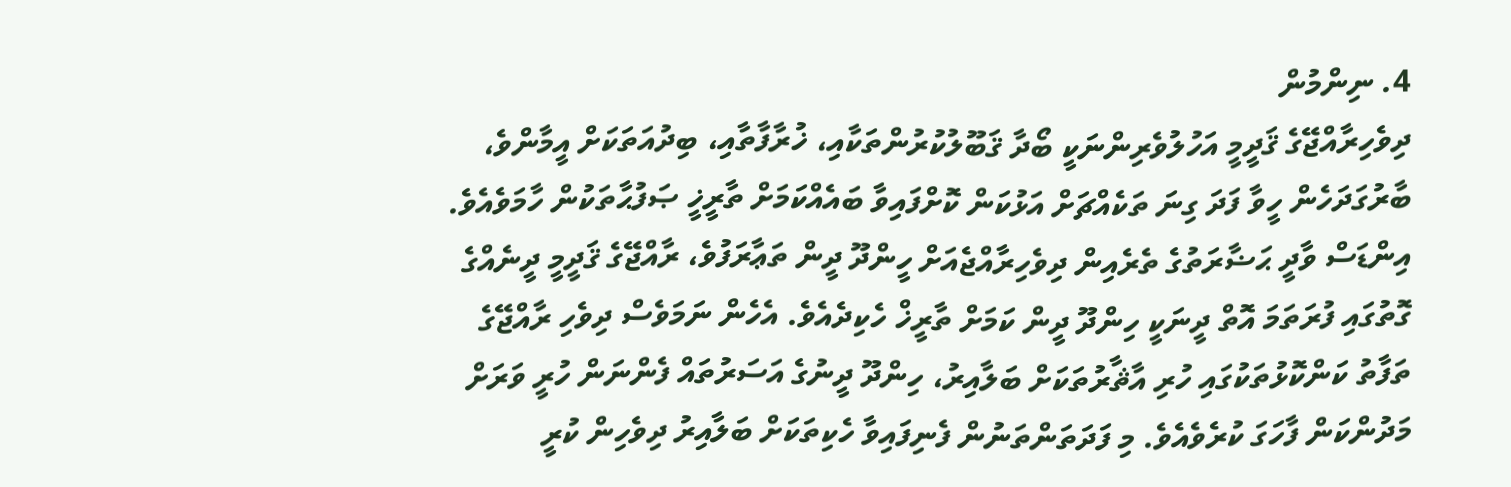4. ނިންމުން
ދިވެހިރާއްޖޭގެ ޤަދީމީ އަހުލުވެރިންނަކީ ބޯދާ ޤަބޫލުކުރުންތަކާއި، ޚުރާފާތާއި، ބިދުއަތަކަށް އީމާންވެ، ބާރުގަދަހެން ހީވާ ފަދަ ގިނަ ތަކެއްޗަށް އަޅުކަން ކޮށްފައިވާ ބައެއްކަމަށް ތާރީޚީ ޞަފުޙާތަކުން ހާމަވެއެވެ. އިންޑަސް ވާދީ ޙަޟާރަތުގެ ތެރެއިން ދިވެހިރާއްޖެއަށް ހީންދޫ ދީން ތަޢާރަފުވެ، ރާއްޖޭގެ ޤަދީމީ ދީނެއްގެ ގޮތުގައި ފުރަތަމަ އޮތް ދީނަކީ ހިންދޫ ދީން ކަމަށް ތާރީޚް ހެކިދެއެވެ. އެހެން ނަމަވެސް ދިވެހި ރާއްޖޭގެ ތަފާތު ކަންކޮޅުތަކުގައި ހުރި އާޘާރުތަކަށް ބަލާއިރު، ހިންދޫ ދީނުގެ އަސަރުތައް ފެންނަން ހުރީ ވަރަށް މަދުންކަން ފާހަގަ ކުރެވެއެވެ. މި ފަދަތަންތަނުން ފެނިފައިވާ ހެކިތަކަށް ބަލާއިރު ދިވެހިން ކުރީ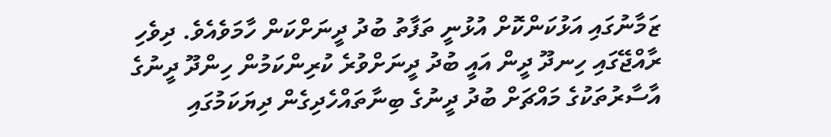ޒަމާނުގައި އަޅުކަންކޮށް އުޅުނީ ތަފާތު ބުދު ދީނަށްކަން ހާމަވެއެވެ. ދިވެހި ރާއްޖޭގައި ހިނދޫ ދީން އައީ ބުދު ދީނަށްވުރެ ކުރިންކަމުން ހިންދޫ ދީނުގެ އާސާރުތަކުގެ މައްޗަށް ބުދު ދީނުގެ ބިނާތައްހެދިގެން ދިޔަކަމުގައި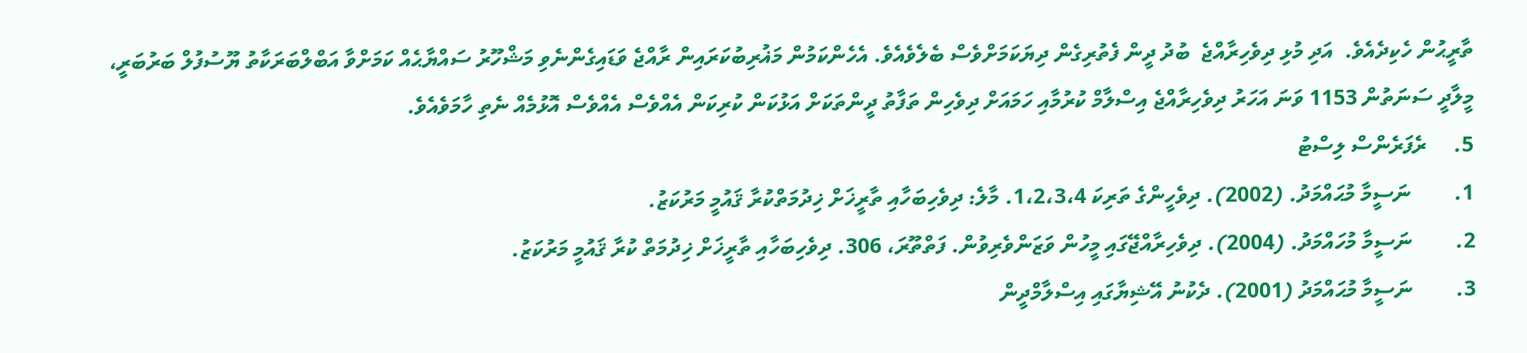ތާރީޙުން ހެކިދެއެވެ.  އަދި މުޅި ދިވެހިރާއްޖެ  ބުދު ދީން ފެތުރިގެން ދިޔަކަމަށްވެސް ބެލެވެއެވެ. އެހެންކަމުން މަޣުރިބުކަރައިން ރާއްޖެ ވަޑައިގެންނެވި މަޝްހޫރު ސައްޔާޙެއް ކަމަށްވާ އަބްލްބަރަކާތު ޔޫސުފުލް ބަރުބަރީ، މީލާދީ ސަނަތުން 1153 ވަނަ އަހަރު ދިވެހިރާއްޖެ އިސްލާމް ކުރުމާއި ހަމައަށް ދިވެހިން ތަފާތު ދީންތަކަށް އަޅުކަން ކުރިކަން އެއްވެސް އެއްވެސް އޮޅުމެއް ނެތި ހާމަވެއެވެ.
5.     ރެފަރެންސް ލިސްޓު
1.        ނަސީމާ މުޙައްމަދު. (2002). ދިވެހީންގެ ތަރިކަ 1،2،3،4. މާލެ: ދިވެހިބަހާއި ތާރީޚަށް ޚިދުމަތްކުރާ ޤައުމީ މަރުކަޒު.
2.        ނަސީމާ މުހައްމަދު. (2004). ދިވެހިރާއްޖޭގައި މީހުން ވަޒަންވެރިވުން. ފަތްތޫރަ، 306. ދިވެހިބަހާއި ތާރީޚަށް ޚިދުމަތް ކުރާ ޤައުމީ މަރުކަޒު.
3.        ނަސީމާ މުޙައްމަދު (2001). ދެކުނު އޭޝިޔާގައި އިސްލާމްދީން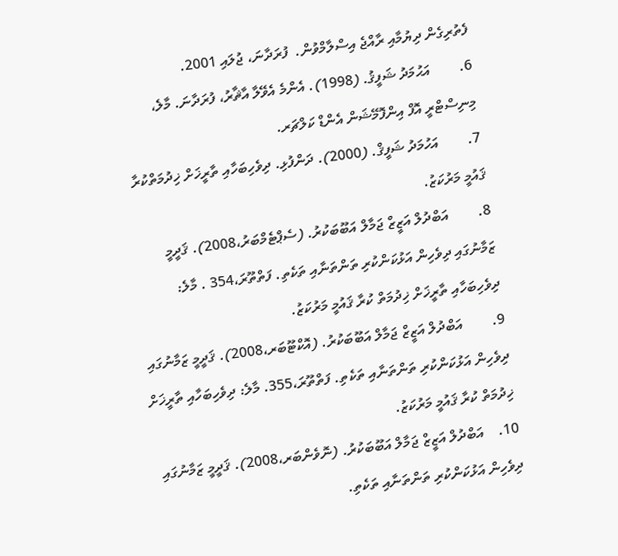ފެތުރިގެން ދިޔުމާއި ރާއްޖެ އިސްލާމްވުން.  ފުރަދާނަ، ޖުލައި 2001.
6.        އަޙުމަދު ޝަފީޤު. (1998). އެންމެ އެވޭލާ އާޘާރު، ފުރަދާނަ. މާލެ، މިނިސްޓްރީ އޮފް އިންފޮމޭޝަން އެންޑް ކަލްޗަރ.
7.        އަހުމަދު ޝަފީޤް. (2000). ދަންފުޅި. ދިވެހިބަހާއި ތާރީޚަށް ޚިދުމަތްކުރާ ޤައުމީ މަރުކަޒު.
8.        އަބްދުލް އަޒީޒް ޖަމާލް އަބޫބަކުރު. (ސެޕްޓެމްބަރު،2008). ޤަދީމީ ޒަމާނުގައި ދިވެހިން އަޅުކަންކުރި ތަންތަނާއި ތަކެތި. ފަތްތޫރަ،354 . މާލެ: ދިވެހިބަހާއި ތާރީޚަށް ޚިދުމަތް ކުރާ ޤައުމީ މަރުކަޒު.
9.        އަބްދުލް އަޒީޒް ޖަމާލް އަބޫބަކުރު. (އޮކްޓޫބަރ،2008). ޤަދީމީ ޒަމާނުގައި ދިވެހިން އަޅުކަންކުރި ތަންތަނާއި ތަކެތި. ފަތްތޫރަ،355. މާލެ: ދިވެހިބަހާއި ތާރީޚަށް ޚިދުމަތް ކުރާ ޤައުމީ މަރުކަޒު.
10.    އަބްދުލް އަޒީޒް ޖަމާލް އަބޫބަކުރު. (ނޮވެންބަރ،2008). ޤަދީމީ ޒަމާނުގައި ދިވެހިން އަޅުކަންކުރި ތަންތަނާއި ތަކެތި.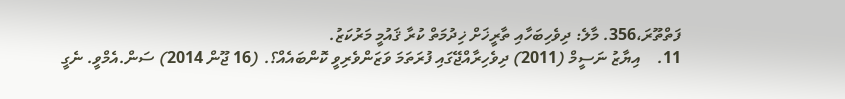ފަތްތޫރަ،356. މާލެ: ދިވެހިބަހާއި ތާރީޚަށް ޚިދުމަތް ކުރާ ޤައުމީ މަރުކަޒު.
11.    އިޔާޒު ނަސީމް (2011) ދިވެހިރާއްޖޭގައި ފުރަތަމަ ވަޒަންވެރިވީ ކޮންބައެއް؟. (16 ޖޫން 2014) ސަން.އެމްވީ. ނެގީ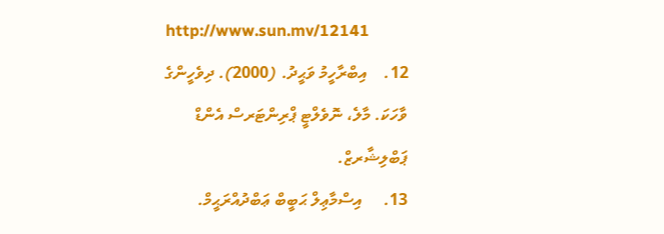http://www.sun.mv/12141
12.    އިބްރާހީމު ވަޙީދު. (2000). ދިވެހީންގެ ވާހަކަ. މާލެ، ނޮވެލްޓީ ޕްރިންޓަރސް އެންޑް ޕަބްލިޝާރޒް.
13.     އިސްމާޢިލް ޙަބީބް ޢަބްދުއްރަޙީމް.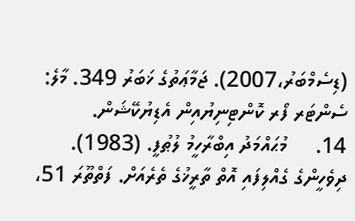(ޑިސެމްބަރު،2007). ޖަމާޢަތުގެ ޚަބަރު 349. މާލެ: ސެންޓަރ ފޯރ ކޮންޓިނިޔުއިން އެޑިޔުކޭޝަން.
14.     މުޙައްމަދު އިބްރާހީމު ލުޠުފީ. (1983). ދިވެހީންގެ ގެއްލިފައި އޮތް ތާރީޚުގެ ތެރެއަށް. ފަތްތޫރަ 51،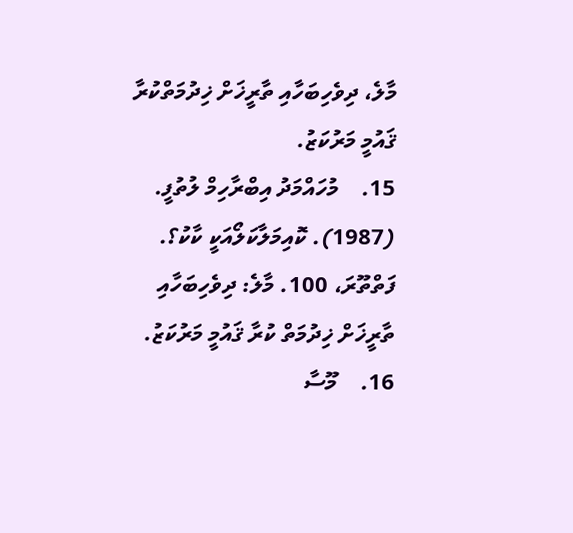މާލެ، ދިވެހިބަހާއި ތާރީޚަށް ޚިދުމަތްކުރާ ޤައުމީ މަރުކަޒު.
15.    މުހައްމަދު އިބްރާހިމް ލުތުފީ. (1987). ކޮއިމަލާކަލޯއަކީ ކާކު؟. ފަތްތޫރަ، 100. މާލެ: ދިވެހިބަހާއި ތާރީޚަށް ޚިދުމަތް ކުރާ ޤައުމީ މަރުކަޒު.
16.    މޫސާ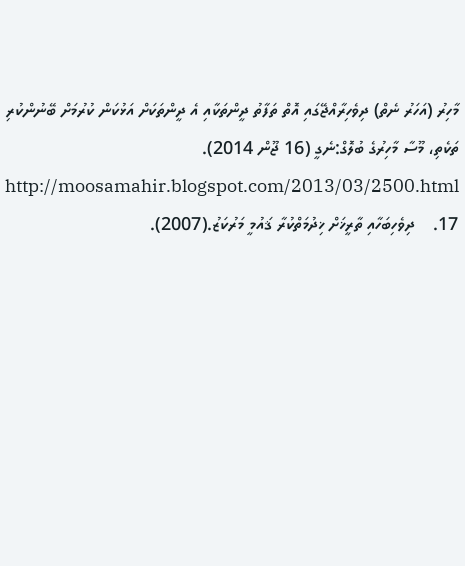މާހިރު (އަހަރު ނެތް) ދިވެހިރާއްޖޭގައި އޮތް ތަފާތު ދީންތަކާއި އެ ދީންތަކަށް އަޅުކަން ކުރުމަށް ބޭނުންކުރި ތަކެތި، މޫސާ މާހިރުގެ ބުލޮގް:ނެގީ (16 ޖޫން 2014).  http://moosamahir.blogspot.com/2013/03/2500.html
17.    ދިވެހިބަހާއި ތާރީޚަށް ޚިދުމަތްކުރާ ޤައުމީ މަރުކަޒު.(2007).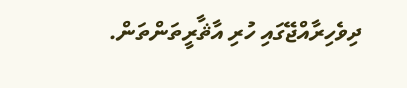ދިވެހިރާއްޖޭގައި ހުރި އާޘާރީތަންތަން.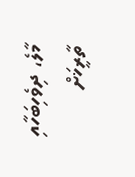މާލެ، ދިވެހިބަހާއި ތާރީޚަށް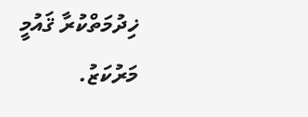ޚިދުމަތްކުރާ ޤައުމީ މަރުކަޒު.